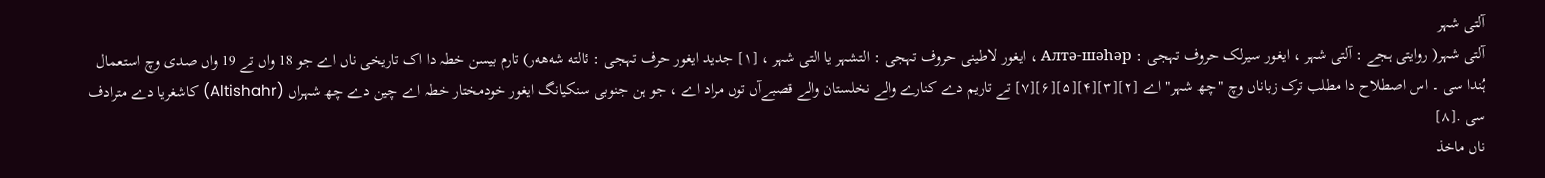آلتی شہر
آلتی شہر( روايتی ہجے : آلتی شہر ، ایغور سیرلک حروف تہجی : Алтә-шәһәр ، ایغور لاطینی حروف تہجی : التشہر یا التی شہر ، [۱] جدید ایغور حرف تہجی : ئالتە شەھەر) تارم بیسن خطہ دا اک تاریخی ناں اے جو 18 واں تے 19 واں صدی وچ استعمال ہُندا سی ۔ اس اصطلاح دا مطلب ترک زباناں وچ "چھ شہر" اے [۲][۳][۴][۵][۶][۷] تے تاریم دے کنارے والے نخلستان والے قصبےآں توں مراد اے ، جو ہن جنوبی سنکیانگ ایغور خودمختار خطہ اے چین دے چھ شہراں (Altishahr) کاشغریا دے مترادف سی .[۸]
ناں ماخذ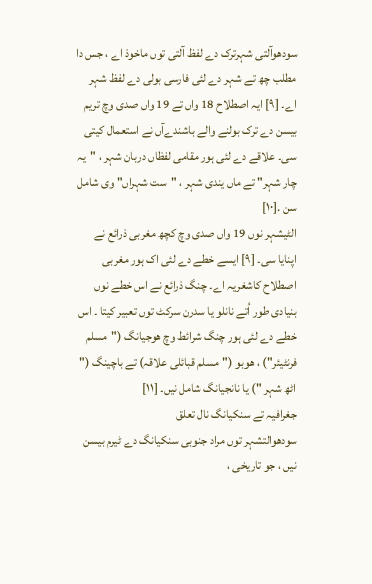سودھوآلتی شہرترک دے لفظ آلتی توں ماخوذ اے ، جس دا مطلب چھ تے شہر دے لئی فارسی بولی دے لفظ شہر اے۔ [۹] ایہ اصطلاح 18 واں تے 19 واں صدی وچ تریم بیسن دے ترک بولنے والے باشندےآں نے استعمال کیتی سی۔ علاقے دے لئی ہور مقامی لفظاں دربان شہر ، "یہ چار شہر" تے ماں یندی شہر ، "ست شہراں" وی شامل سن .[۱۰]
الٹیشہر نوں 19 واں صدی وچ کچھ مغربی ذرائع نے اپنایا سی۔ [۹] ايسے خطے دے لئی اک ہور مغربی اصطلاح کاشغریہ اے۔ چنگ ذرائع نے اس خطے نوں بنیادی طور اُتے نانلو یا سدرن سرکٹ توں تعبیر کيتا ۔ اس خطے دے لئی ہور چنگ شرائط وچ ھوجیانگ ("مسلم فرنٹیئر") ، ھوبو ("مسلم قبائلی علاقہ) تے باچینگ (" اٹھ شہر ") یا نانجیانگ شامل نيں۔ [۱۱]
جغرافیہ تے سنکیانگ نال تعلق
سودھوالتشہر توں مراد جنوبی سنکیانگ دے ٹیرم بیسن نيں ، جو تاریخی ،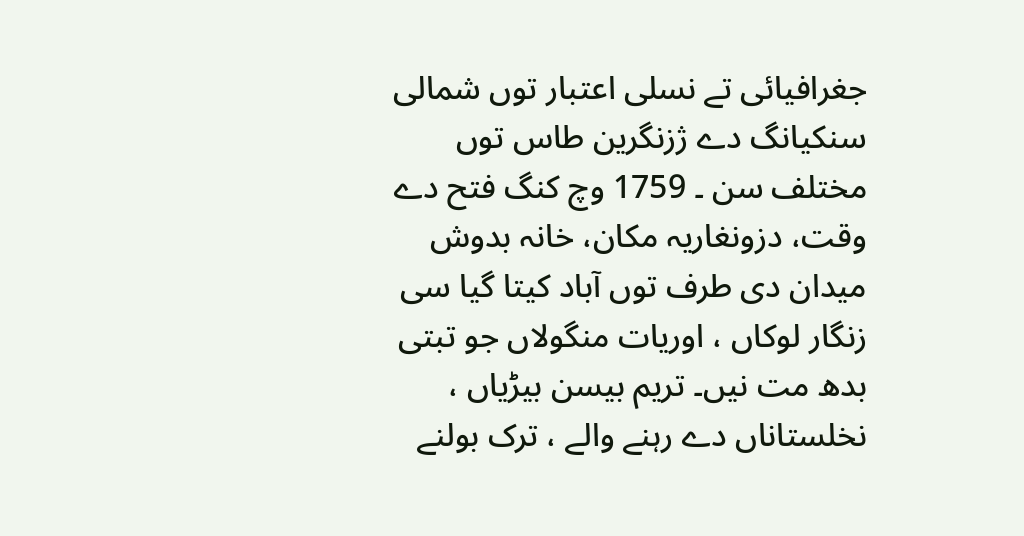جغرافیائی تے نسلی اعتبار توں شمالی سنکیانگ دے ژزنگرین طاس توں مختلف سن ۔ 1759 وچ کنگ فتح دے وقت، دزونغاریہ مکان، خانہ بدوش میدان دی طرف توں آباد کيتا گیا سی زنگار لوکاں ، اوریات منگولاں جو تبتی بدھ مت نيں۔ تریم بیسن بیڑیاں ، نخلستاناں دے رہنے والے ، ترک بولنے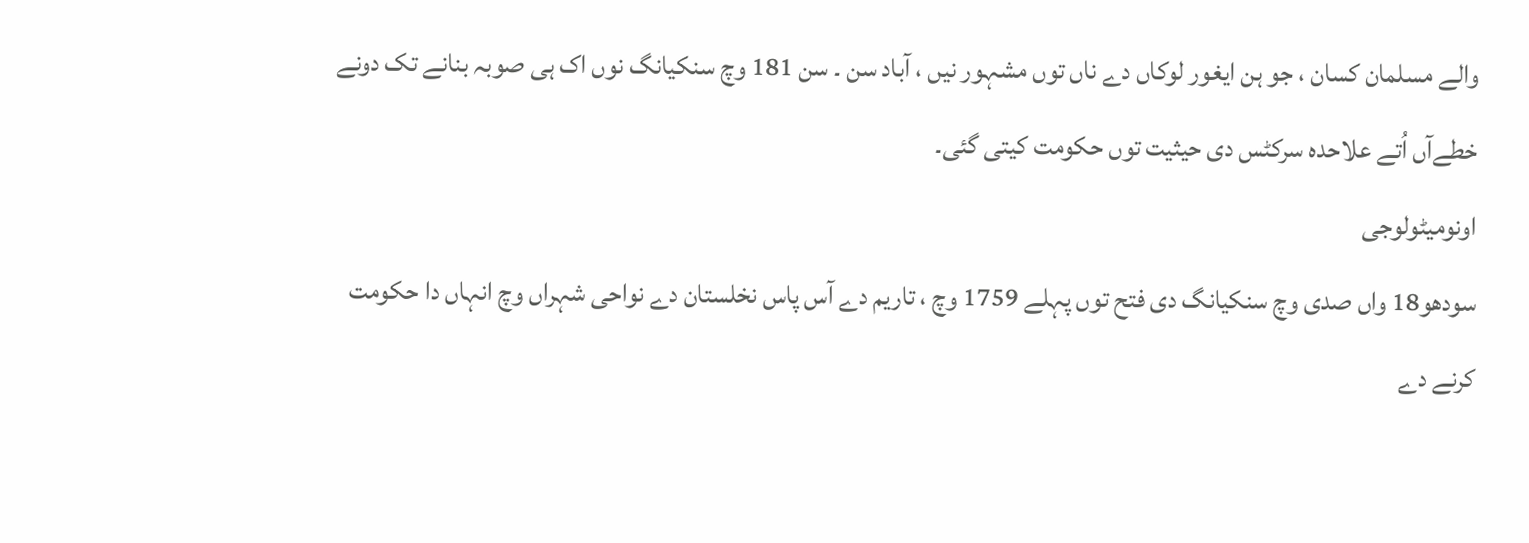والے مسلمان کسان ، جو ہن ایغور لوکاں دے ناں توں مشہور نيں ، آباد سن ۔ سن 181 وچ سنکیانگ نوں اک ہی صوبہ بنانے تک دونے خطےآں اُتے علاحدہ سرکٹس دی حیثیت توں حکومت کیتی گئی۔
اونومیٹولوجی
سودھو18 واں صدی وچ سنکیانگ دی فتح توں پہلے 1759 وچ ، تاریم دے آس پاس نخلستان دے نواحی شہراں وچ انہاں دا حکومت کرنے دے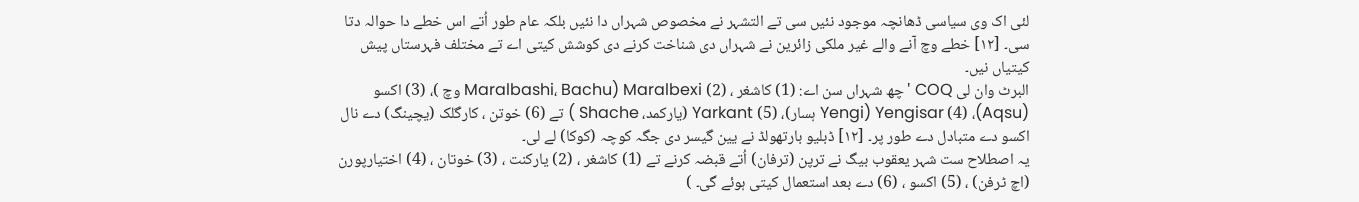لئی اک وی سیاسی ڈھانچہ موجود نئيں سی تے التشہر نے مخصوص شہراں دا نئيں بلکہ عام طور اُتے اس خطے دا حوالہ دتا سی۔ [۱۲] خطے وچ آنے والے غیر ملکی زائرین نے شہراں دی شناخت کرنے دی کوشش کيتی اے تے مختلف فہرستاں پیش کيتیاں نيں۔
البرٹ وان لی COQ 'چھ شہراں سن اے: (1) کاشغر ، (2) Maralbexi (Maralbashi، Bachu وچ )، (3) اکسو (Aqsu)، (4) Yengisar (Yengi ہسار)، (5) Yarkant (یارکمد، Shache ) تے (6) خوتن ، کارگلک (یچینگ) دے نال اکسو دے متبادل دے طور پر۔ [۱۲] ڈبلیو بارتھولڈ نے یین گیسر دی جگہ کوچہ (کوکا) لے لی۔
یہ اصطلاح ست شہر یعقوب بیگ نے ترپن (ترفان) اُتے قبضہ کرنے تے (1) کاشغر ، (2) یارکنت ، (3) خوتان ، (4) اختیارپورن (اچ ٹرفن) ، (5) اکسو ، (6) دے بعد استعمال کیتی ہوئے گی۔ )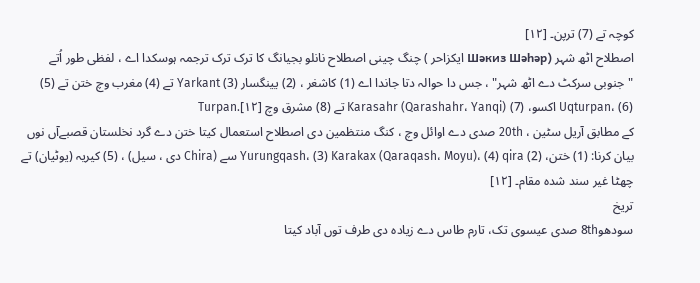کوچہ تے (7) ترپن۔ [۱۲]
اصطلاح اٹھ شہر (Шәкиз Шәһәр ایکزاحر ) چنگ چینی اصطلاح نانلو بجیانگ کا ترک ترک ترجمہ ہوسکدا اے ، لفظی طور اُتے "جنوبی سرکٹ دے اٹھ شہر" ، جس دا حوالہ دتا جاندا اے (1) کاشغر ، (2) یینگسار (3) Yarkant تے (4) مغرب وچ ختن تے (5) Uqturpan، (6) اکسو، (7) Karasahr (Qarashahr، Yanqi) تے (8) مشرق وچ Turpan.[۱۲]
کے مطابق آریل سٹین ، 20th صدی دے اوائل وچ ، کنگ منتظمین دی اصطلاح استعمال کيتا ختن دے گرد نخلستان قصبےآں نوں بیان کرنا: (1) ختن، (2) Yurungqash، (3) Karakax (Qaraqash، Moyu)، (4) qira سے (Chira دی ، سیل) ، (5) کیریہ (یوٹیان) تے چھٹا غیر سند شدہ مقام۔ [۱۲]
تریخ
سودھو8th صدی عیسوی تک، تارم طاس دے زیادہ دی طرف توں آباد کيتا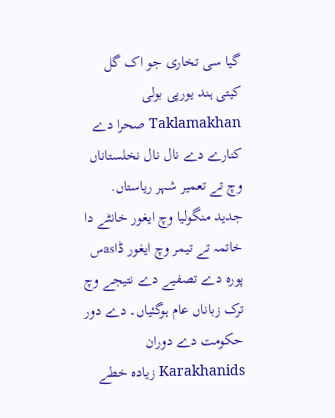گیا سی تخاری جو اک گل کيتی ہند یورپی بولی Taklamakhan صحرا دے کنارے دے نال نال نخلستاناں وچ تے تعمیر شہر ریاستاں. جدید منگولیا وچ ایغور خانٹے دا خاتمہ تے تیمر وچ ایغور ڈاasس پورہ دے تصفیے دے نتیجے وچ ترک زباناں عام ہوگئياں۔ دے دور حکومت دے دوران Karakhanids زیادہ خطے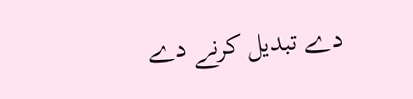دے تبدیل کرنے دے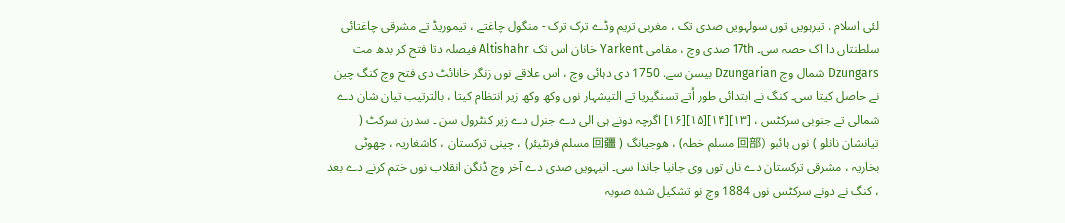لئی اسلام . تیرہويں توں سولہويں صدی تک ، مغربی تریم وڈے ترک ترک - منگول چاغتے ، تیموریڈ تے مشرقی چاغتائی سلطنتاں دا اک حصہ سی۔ 17th صدی وچ ، مقامی Yarkent خانان اس تک Altishahr فیصلہ دتا فتح کر بدھ مت Dzungars شمال وچ Dzungarian بیسن سے. 1750 دی دہائی وچ ، اس علاقے نوں زنگر خانائٹ دی فتح وچ کنگ چین نے حاصل کيتا سی۔ کنگ نے ابتدائی طور اُتے تسنگیریا تے التیشہار نوں وکھ وکھ زیر انتظام کيتا ، بالترتیب تیان شان دے شمالی تے جنوبی سرکٹس ، [۱۳][۱۴][۱۵][۱۶] اگرچہ دونے ہی الی دے جنرل دے زیر کنٹرول سن ۔ سدرن سرکٹ ( تیانشان نانلو ) نوں ہائبو (回部 مسلم خطہ) ، ھوجیانگ ( 回疆 مسلم فرنٹیئر) ، چینی ترکستان ، کاشغاریہ ، چھوٹی بخاریہ ، مشرقی ترکستان دے ناں توں وی جانیا جاندا سی۔ انیہويں صدی دے آخر وچ ڈنگن انقلاب نوں ختم کرنے دے بعد ، کنگ نے دونے سرکٹس نوں 1884 وچ نو تشکیل شدہ صوبہ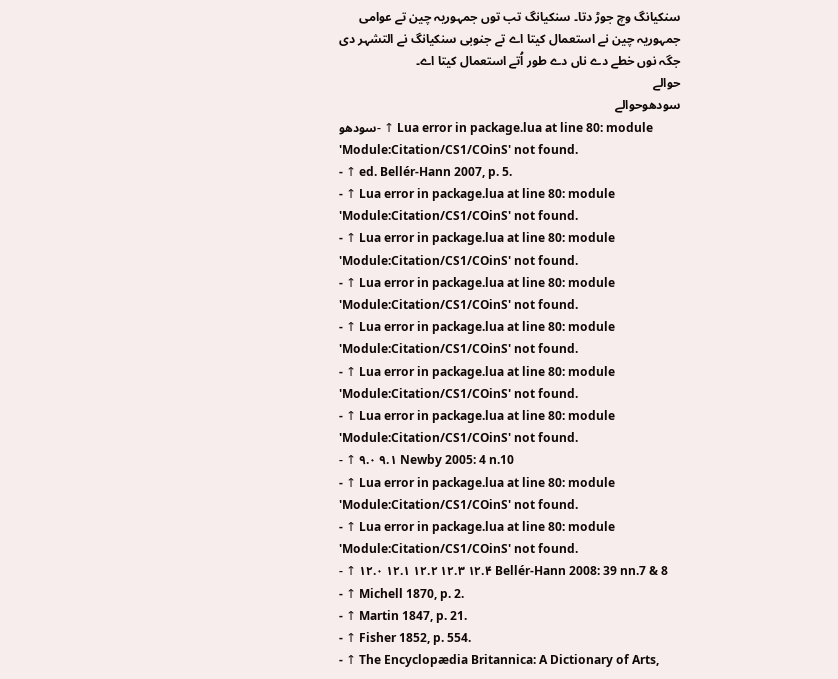سنکیانگ وچ جوڑ دتا۔ سنکیانگ تب توں جمہوریہ چین تے عوامی جمہوریہ چین نے استعمال کيتا اے تے جنوبی سنکیانگ نے التشہر دی جگہ نوں خطے دے ناں دے طور اُتے استعمال کيتا اے۔
حوالے
سودھوحوالے
سودھو- ↑ Lua error in package.lua at line 80: module 'Module:Citation/CS1/COinS' not found.
- ↑ ed. Bellér-Hann 2007, p. 5.
- ↑ Lua error in package.lua at line 80: module 'Module:Citation/CS1/COinS' not found.
- ↑ Lua error in package.lua at line 80: module 'Module:Citation/CS1/COinS' not found.
- ↑ Lua error in package.lua at line 80: module 'Module:Citation/CS1/COinS' not found.
- ↑ Lua error in package.lua at line 80: module 'Module:Citation/CS1/COinS' not found.
- ↑ Lua error in package.lua at line 80: module 'Module:Citation/CS1/COinS' not found.
- ↑ Lua error in package.lua at line 80: module 'Module:Citation/CS1/COinS' not found.
- ↑ ۹.۰ ۹.۱ Newby 2005: 4 n.10
- ↑ Lua error in package.lua at line 80: module 'Module:Citation/CS1/COinS' not found.
- ↑ Lua error in package.lua at line 80: module 'Module:Citation/CS1/COinS' not found.
- ↑ ۱۲.۰ ۱۲.۱ ۱۲.۲ ۱۲.۳ ۱۲.۴ Bellér-Hann 2008: 39 nn.7 & 8
- ↑ Michell 1870, p. 2.
- ↑ Martin 1847, p. 21.
- ↑ Fisher 1852, p. 554.
- ↑ The Encyclopædia Britannica: A Dictionary of Arts,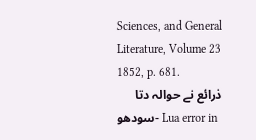Sciences, and General Literature, Volume 23 1852, p. 681.
ذرائع نے حوالہ دتا
سودھو- Lua error in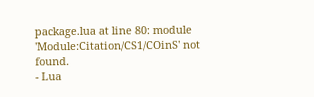package.lua at line 80: module 'Module:Citation/CS1/COinS' not found.
- Lua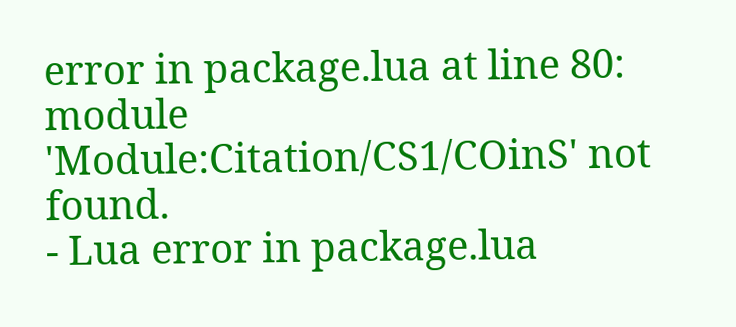error in package.lua at line 80: module 'Module:Citation/CS1/COinS' not found.
- Lua error in package.lua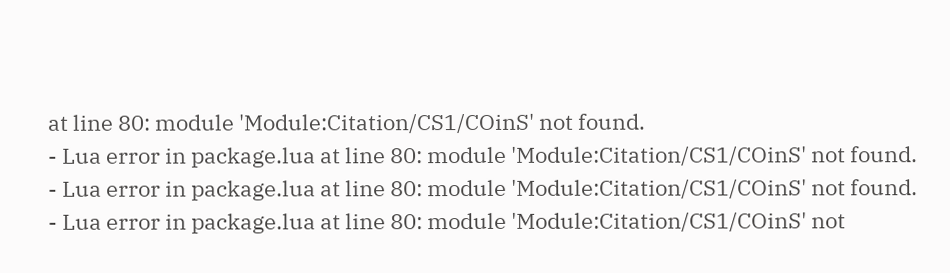at line 80: module 'Module:Citation/CS1/COinS' not found.
- Lua error in package.lua at line 80: module 'Module:Citation/CS1/COinS' not found.
- Lua error in package.lua at line 80: module 'Module:Citation/CS1/COinS' not found.
- Lua error in package.lua at line 80: module 'Module:Citation/CS1/COinS' not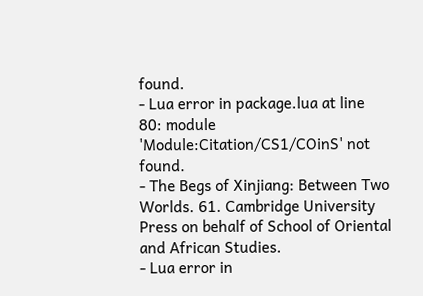found.
- Lua error in package.lua at line 80: module 'Module:Citation/CS1/COinS' not found.
- The Begs of Xinjiang: Between Two Worlds. 61. Cambridge University Press on behalf of School of Oriental and African Studies.
- Lua error in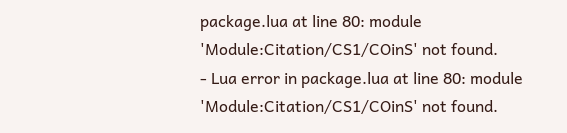package.lua at line 80: module 'Module:Citation/CS1/COinS' not found.
- Lua error in package.lua at line 80: module 'Module:Citation/CS1/COinS' not found.